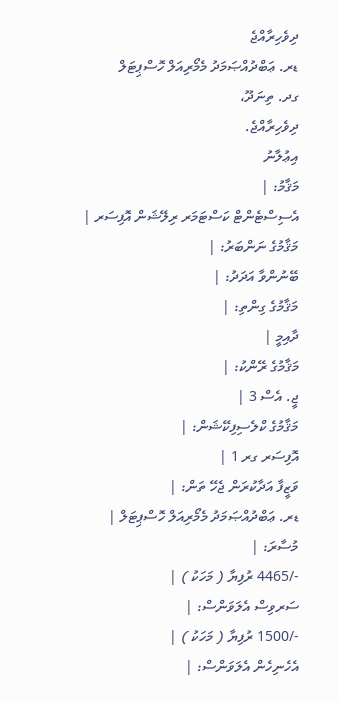ދިވެހިރާއްޖެ
ޑރ. ޢަބްދުއްޞަމަދު މެމޯރިއަލް ހޮސްޕިޓަލް
ގދ. ތިނަދޫ،
ދިވެހިރާއްޖެ.
އިޢުލާނު
މަޤާމު: |
އެސިސްޓެންޓް ކަސްޓަމަރ ރިލޭޝަން އޮފިސަރ |
މަޤާމުގެ ނަންބަރު: |
ބޭނުންވާ އަދަދު: |
މަޤާމުގެ ގިންތި: |
ދާއިމީ |
މަޤާމުގެ ރޭންކު: |
ޖީ. އެސް 3 |
މަޤާމުގެ ކްލެސިފިކޭޝަން: |
އޮފިސަރ ގރ 1 |
ވަޒީފާ އަދާކުރަން ޖެހޭ ތަން: |
ޑރ. ޢަބްދުއްޞަމަދު މެމޯރިއަލް ހޮސްޕިޓަލް |
މުސާރަ: |
-/4465 ރުފިޔާ ( މަހަކު ) |
ސަރވިސް އެލަވަންސް: |
-/1500 ރުފިޔާ ( މަހަކު ) |
އެހެނިހެން އެލަވަންސް: |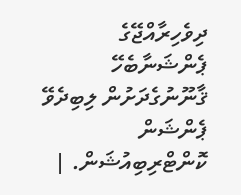ދިވެހިރާއްޖޭގެ ޕެންޝަނާބެހޭ ޤާނޫނުގެދަށުން ލިބިދެވޭ ޕެންޝަން ކޮންޓްރިބިއުޝަން. |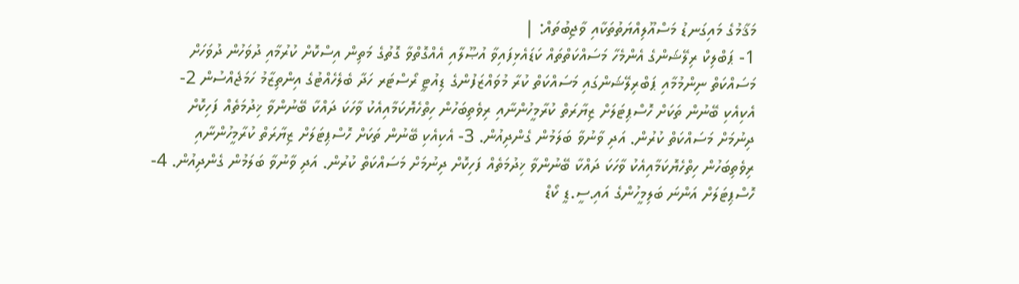މަޤާމުގެ މައިގަނޑު މަސްއޫލިއްޔަތުތަކާއި ވާޖިބުތައް: |
1- ޕަބްލިކް ރިލޭޝަންގެ އެންމެހާ މަސައްކަތްތައް ކަޑައެޅިފައިވާ އުޞޫލާއި އެއްގޮތްވާ ގޮތުގެ މަތިން އިސްކޮށް ކުރުމާއި ދުވަހުން ދުވަހަށް މަސައްކަތް ނިންމުމާއި ޕަބްރިލޭޝަންގައި މަސައްކަތް ކުރާ މުވައްޒަފުންގެ ޑިއުޓީ ރޯސްޓަރ ހަދާ ބެލެހެއްޓުގެ އިންތިޒާމު ހަމަޖެއްސުން 2- އެކިއެކި ބޭނުން ތަކަށް ހޮސްޕިޓަލަށް ޒިޔާރަތް ކުރާމީހުންނާއި ރިވެތިބަހުން ހިތްހެޔޮކަމާއިއެކު ވާހަކަ ދައްކާ ބޭނުންވާ ޚިދުމަތެއް ފަހިކޮށް ދިނުމަށް މަސައްކަތް ކުރުން. އަދި ވާނުވާ ބަލަމުން ގެންދިއުން. 3- އެކިއެކި ބޭނުން ތަކަށް ހޮސްޕިޓަލަށް ޒިޔާރަތް ކުރާމީހުންނާއި ރިވެތިބަހުން ހިތްހެޔޮކަމާއިއެކު ވާހަކަ ދައްކާ ބޭނުންވާ ޚިދުމަތެއް ފަހިކޮށް ދިނުމަށް މަސައްކަތް ކުރުން. އަދި ވާނުވާ ބަލަމުން ގެންދިއުން. 4- ހޮސްޕިޓަލަށް އަންނަ ބަލިމީހުންގެ އައި.ސީ.ޑީ ކޯޑް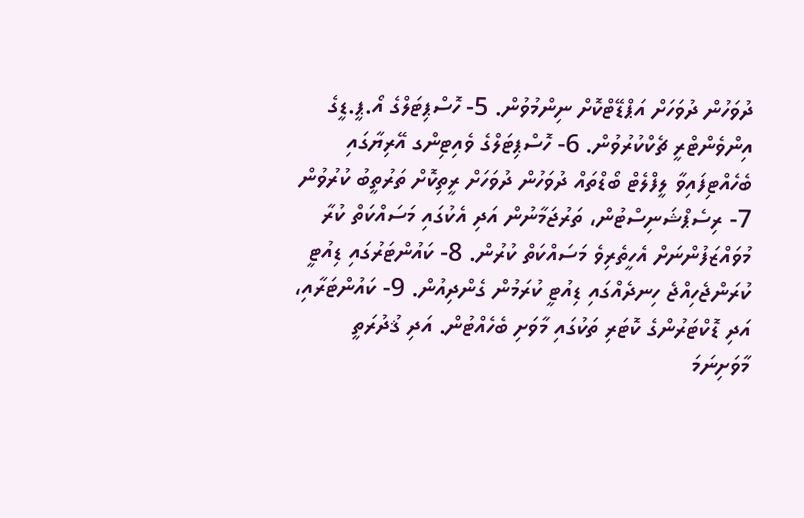ދުވަހުން ދުވަހަށް އަޕްޑޭޓްކޮށް ނިންމުވުން. 5- ހޮސްޕިޓަލްގެ އޯ.ޕީ.ޑީގެ އިންވެންޓްރީ ޗެކްކުރުވުން. 6- ހޮސްޕިޓަލްގެ ވެއިޓިންގ އޭރިޔާގައި ބެހެއްޓިފައިވާ ލީފްލެޓް ބޯޑްތައް ދުވަހުން ދުވަހަށް ރީތިކޮށް ތަރުތީބު ކުރުވުން 7- ރިސެޕްޝަނިސްޓުން، ތަރުޖަމާނުން އަދި އެކުގައި މަސައްކަތް ކުރާ މުވައްޒަފުންނަށް އެހީތެރިވެ މަސައްކަތް ކުރުން. 8- ކައުންޓަރުގައި ޑިއުޓީ ކުރަންޖެހިއްޖެ ހިނދެއްގައި ޑިއުޓީ ކުރަމުން ގެންދިއުން. 9- ކައުންޓަރާއި، އަދި ޑޮކްޓަރުންގެ ކޮޓަރި ތަކުގައި މާވަށި ބެހެއްޓުން. އަދި ޤުދުރަތީ މާވަށިނަމަ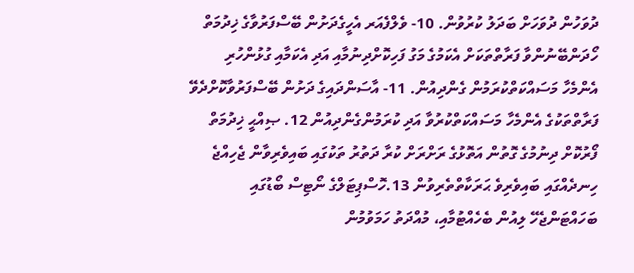ދުވަހުން ދުވަހަށް ބަދަލު ކުރުވުން. 10- ވެލްފެއަރ އެހީގެދަށުން ބޭސްފަރުވާގެ ޚިދުމަތް ހޯދަންބޭނުންވާ ފަރާތްތަކަށް އެކަމުގެ މަގު ފަހިކޮށްދިނުމާއި އަދި އެކަމާއި ގުޅުންހުރި އެންމެހާ މަސައްކަތްކުރަމުން ގެންދިއުން. 11- އާސަންދައިގެ ދަށުން ބޭސްފަރުވާކޮށްދެވޭ ފަރާތްތަކުގެ އެންމެހާ މަސައްކަތްކުރުވާ އަދި ކުރަމުންގެންދިއުން 12. ޞިއްޙީ ޚިދުމަތް ފޯރުކޮށް ދިނުމުގެ ގޮތުން އަތޮޅުގެ ރަށްރަށް ކުރާ ދަތުރު ތަކުގައި ބައިވެރިވާން ޖެހިއްޖެ ހިނދެއްގައި ބައިވެރިވެ ޙަރަކާތްތެރިވުން 13.ހޮސްޕިޓަލްގެ ނޯޓިސް ބޯޑުގައި ބަހައްޓަންޖެހޭ ލިއުން ބެހެއްޓުމާއި، މުއްދަތު ހަމަވުމުން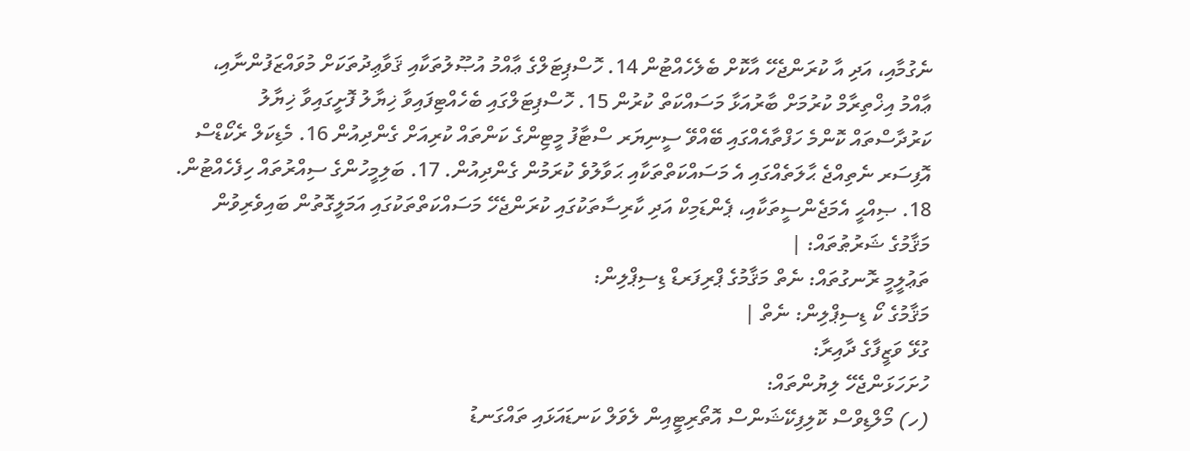ނެގުމާއި، އަދި އާ ކުރަންޖެހޭ އާކޮށް ބެލެހެއްޓުން 14. ހޮސްޕިޓަލްގެ ޢާއްމު އުޞޫލުތަކާއި ޤަވާޢިދުތަކަށް މުވައްޒަފުންނާއި، ޢާއްމު އިޚްތިރާމް ކުރުމަށް ބާރުއަޅާ މަސައްކަތް ކުރުން 15. ހޮސްޕިޓަލްގައި ބެހެއްޓިފައިވާ ޚިޔާލު ފޮށީގައިވާ ޚިޔާލު ކަރުދާސްތައް ކޮންމެ ހަފްތާއެއްގައި ބޭއްވޭ ސީނިޔަރ ސްޓާފު މީޓިންގެ ކަންތައް ކުރިއަށް ގެންދިއުން 16. މެޑިކަލް ރެކޯޑްސް އޮފިސަރ ނެތިއްޖެ ޙާލަތެއްގައި އެ މަސައްކަތްތަކާއި ޙަވާލުވެ ކުރަމުން ގެންދިއުން. 17. ބަލިމީހުންގެ ސިއްރުތައް ހިފެހެއްޓުން. 18. ޞިއްޙީ އެމަޖެންސީތަކާއި، ޕެންޑަމިކް އަދި ކާރިސާތަކުގައި ކުރަންޖެހޭ މަސައްކަތްތަކުގައި އަމަލީގޮތުން ބައިވެރިވުން
މަޤާމުގެ ޝަރުޠުތައް: |
ތަޢުލީމީ ރޮނގުތައް: ނެތް މަޤާމުގެ ޕްރިފަރޑް ޑިސިޕްލިން:
މަޤާމުގެ ކޯ ޑިސިޕްލިން: ނެތް |
ގުޅޭ ވަޒީފާގެ ދާއިރާ:
ހުށަހަޅަންޖެހޭ ލިޔުންތައް:
(ހ) މޯލްޑިވްސް ކޮލިފިކޭޝަންސް އޮތޯރިޓީއިން ލެވަލް ކަނޑައަޅައި ތައްގަނޑު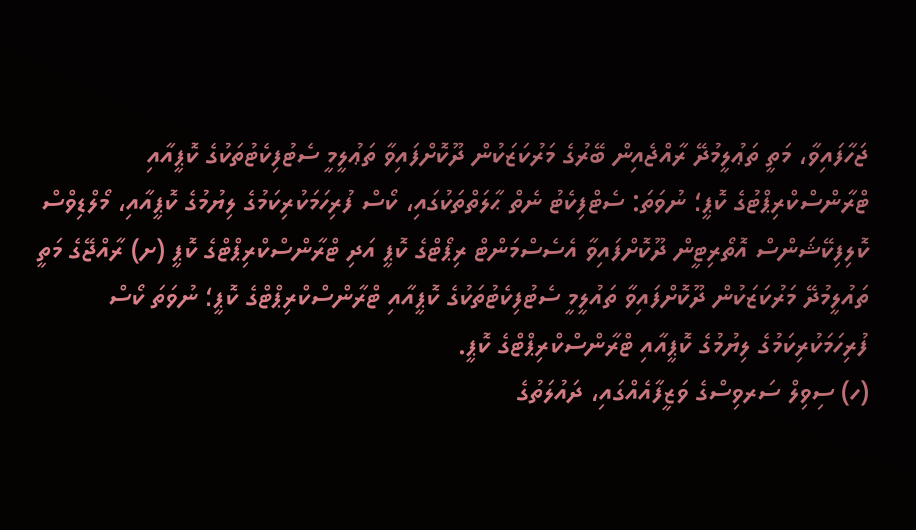ޖަހާފައިވާ، މަތީ ތަޢުލީމުދޭ ރާއްޖެއިން ބޭރުގެ މަރުކަޒަކުން ދޫކޮށްފައިވާ ތަޢުލީމީ ސެޓުފިކެޓުތަކުގެ ކޮޕީއާއި ޓްރާންސްކްރިޕްޓުގެ ކޮޕީ؛ ނުވަތަ: ސެޓްފިކެޓު ނެތް ޙާލަތްތަކުގައި، ކޯސް ފުރިހަމަކުރިކަމުގެ ލިޔުމުގެ ކޮޕީއާއި، މޯލްޑިވްސް ކޮލިފިކޭޝަންސް އޮތޯރިޓީން ދޫކޮށްފައިވާ އެސެސްމަންޓް ރިޕޯޓްގެ ކޮޕީ އަދި ޓްރާންސްކްރިޕްޓްގެ ކޮޕީ (ށ) ރާއްޖޭގެ މަތީ ތައުލީމުދޭ މަރުކަޒަކުން ދޫކޮށްފައިވާ ތައުލީމީ ސެޓުފިކެޓުތަކުގެ ކޮޕީއާއި ޓްރާންސްކްރިޕްޓްގެ ކޮޕީ؛ ނުވަތަ ކޯސް ފުރިހަމަކުރިކަމުގެ ލިޔުމުގެ ކޮޕީއާއި ޓްރާންސްކްރިޕްޓްގެ ކޮޕީ.
(ހ) ސިވިލް ސަރވިސްގެ ވަޒީފާއެއްގައި، ދައުލަތުގެ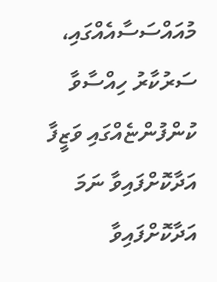މުއައްސަސާއެއްގައި، ސަރުކާރު ހިއްސާވާ ކުންފުންޏެއްގައި ވަޒީފާ އަދާކޮށްފައިވާ ނަމަ އަދާކޮށްފައިވާ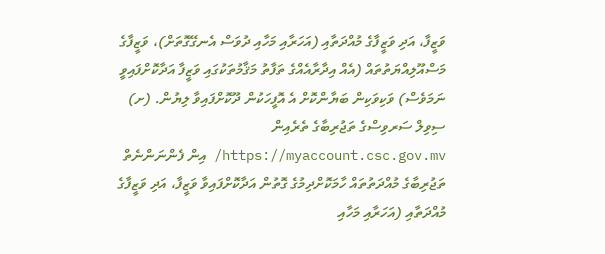ވަޒީފާ، އަދި ވަޒީފާގެ މުއްދަތާއި (އަހަރާއި މަހާއި ދުވަސް އެނގޭގޮތަށް)، ވަޒީފާގެ މަސްއޫލިއްޔަތުތައް (އެއް އިދާރާއެއްގެ ތަފާތު މަޤާމުތަކުގައި ވަޒީފާ އަދާކޮށްފައިވީ ނަމަވެސް) ވަކިވަކިން ބަޔާންކޮށް އެ އޮފީހަކުން ދޫކޮށްފައިވާ ލިޔުން. (ށ) ސިވިލް ސަރވިސްގެ ތަޖުރިބާގެ ތެރެއިން https://myaccount.csc.gov.mv/ އިން ފެންނަންނެތް ތަޖުރިބާގެ މުއްދަތުތައް ހާމަކޮށްދިމުގެ ގޮތުން އަދާކޮށްފައިވާ ވަޒީފާ، އަދި ވަޒީފާގެ މުއްދަތާއި (އަހަރާއި މަހާއި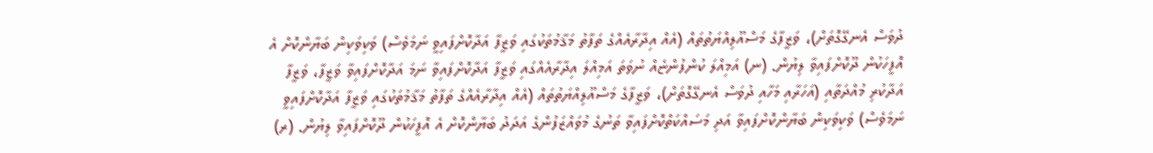ދުވަސް އެނގޭގޮތަށް)، ވަޒީފާގެ މަސްއޫލިއްޔަތުތައް (އެއް އިދާރާއެއްގެ ތަފާތު މަޤާމުތަކުގައި ވަޒީފާ އަދާކޮށްފައިވީ ނަމަވެސް) ވަކިވަކިން ބަޔާންކޮށް އެ އޮފީހަކުން ދޫކޮށްފައިވާ ލިޔުން. (ނ) އަމިއްލަ ކުންފުންޏެއް ނުވަތަ އަމިއްލަ އިދާރާއެއްގައި ވަޒީފާ އަދާކޮށްފައިވާ ނަމަ އަދާކޮށްފައިވާ ވަޒީފާ، ވަޒީފާ އަދާކުރި މުއްދަތާއި (އަހަރާއި މަހާއި ދުވަސް އެނގޭގޮތަށް)، ވަޒީފާގެ މަސްއޫލިއްޔަތުތައް (އެއް އިދާރާއެއްގެ ތަފާތު މަޤާމުތަކުގައި ވަޒީފާ އަދާކޮށްފައިވީ ނަމަވެސް) ވަކިވަކިން ބަޔާންކޮށްފައިވާ އަދި މަސައްކަތްކޮށްފައިވާ ތަނުގެ މުވައްޒަފުންގެ އަދަދު ބަޔާންކޮށް އެ އޮފީހަކުން ދޫކޮށްފައިވާ ލިޔުން. (ރ)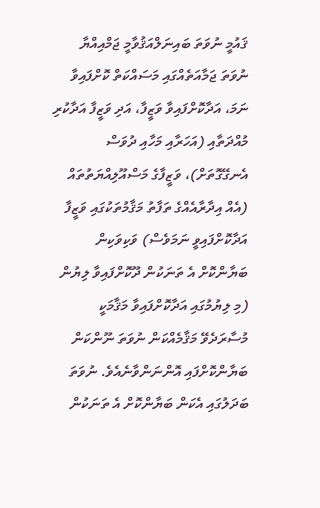ޤައުމީ ނުވަތަ ބައިނަލްއަޤުވާމީ ޖަމްއިއްޔާ ނުވަތަ ޖަމާއަތެއްގައި މަސައްކަތް ކޮށްފައިވާ ނަމަ، އަދާކޮށްފައިވާ ވަޒީފާ، އަދި ވަޒީފާ އަދާކުރި މުއްދަތާއި (އަހަރާއި މަހާއި ދުވަސް އެނގޭގޮތަށް)، ވަޒީފާގެ މަސްއޫލިއްޔަތުތައް (އެއް އިދާރާއެއްގެ ތަފާތު މަޤާމުތަކުގައި ވަޒީފާ އަދާކޮށްފައިވީ ނަމަވެސް) ވަކިވަކިން ބަޔާންކޮށް އެ ތަނަކުން ދޫކޮށްފައިވާ ލިޔުން (މި ލިޔުމުގައި އަދާކޮށްފައިވާ މަޤާމަކީ މުސާރަދެވޭ މަޤާމެއްކަން ނުވަތަ ނޫންކަން ބަޔާންކޮށްފައި އޮންނަންވާނެއެވެ. ނުވަތަ ބަދަލުގައި އެކަން ބަޔާންކޮށް އެ ތަނަކުން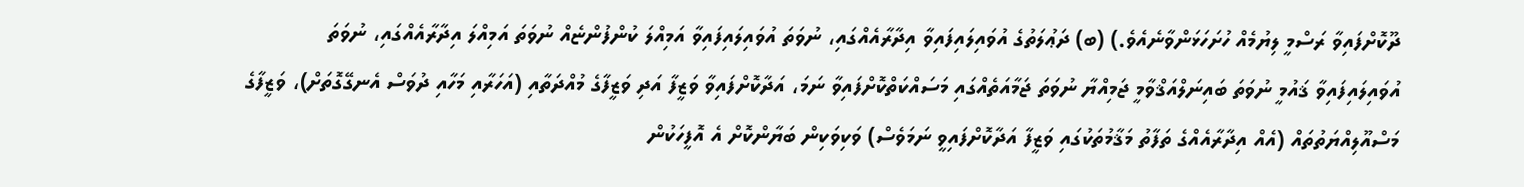ދޫކޮށްފައިވާ ރަސްމީ ލިޔުމެއް ހުށަހަޅަންވާނެއެވެ.) (ބ) ދަޢުލަތުގެ އުވައިލައިފައިވާ އިދާރާއެއްގައި، ނުވަތަ އުވައިލައިފައިވާ އަމިއްލަ ކުންފުންޏެއް ނުވަތަ އަމިއްލަ އިދާރާއެއްގައި، ނުވަތަ އުވައިލައިފައިވާ ޤައުމީ ނުވަތަ ބައިނަލްއަޤްވާމީ ޖަމިއްޔާ ނުވަތަ ޖަމާއަތެއްގައި މަސައްކަތްކޮށްފައިވާ ނަމަ، އަދާކޮށްފައިވާ ވަޒީފާ އަދި ވަޒީފާގެ މުއްދަތާއި (އަހަރާއި މަހާއި ދުވަސް އެނގޭގޮތަށް)، ވަޒީފާގެ މަސްއޫލިއްޔަތުތައް (އެއް އިދާރާއެއްގެ ތަފާތު މަޤާމުތަކުގައި ވަޒީފާ އަދާކޮށްފައިވީ ނަމަވެސް) ވަކިވަކިން ބަޔާންކޮށް އެ އޮފީހަކުން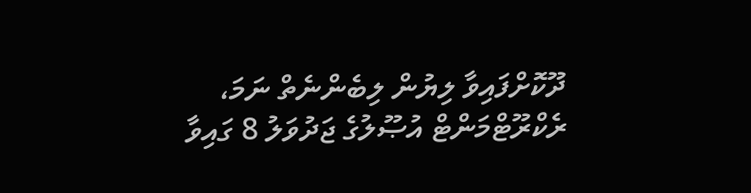ދޫކޮށްފައިވާ ލިޔުން ލިބެންނެތް ނަމަ، ރެކްރޫޓްމަންޓް އުޞޫލުގެ ޖަދުވަލު 8 ގައިވާ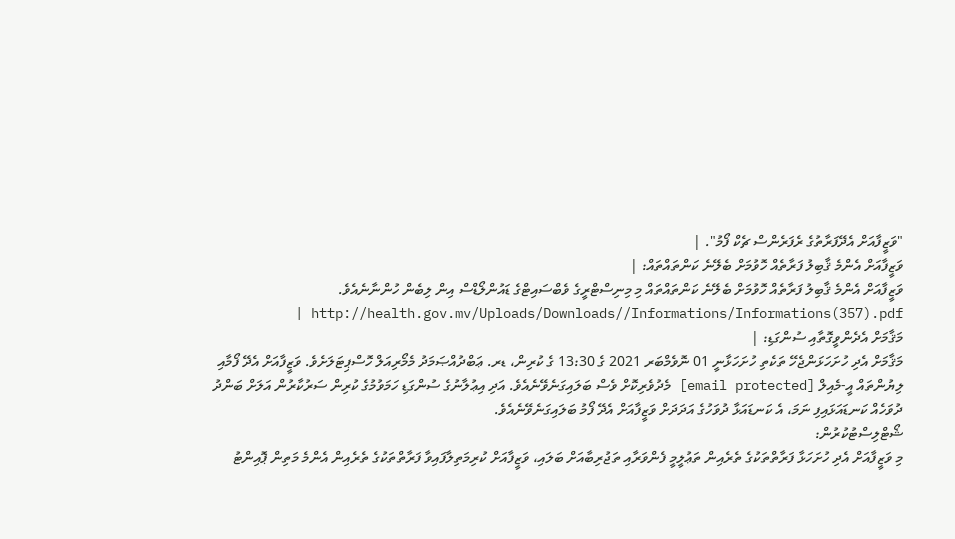"ވަޒީފާއަށް އެދޭފަރާތުގެ ރެފަރެންސް ޗެކް ފޯމު". |
ވަޒީފާއަށް އެންމެ ޤާބިލު ފަރާތެއް ހޮވުމަށް ބެލޭނެ ކަންތައްތައް: |
ވަޒީފާއަށް އެންމެ ޤާބިލު ފަރާތެއް ހޮވުމަށް ބެލޭނެ ކަންތައްތައް މި މިނިސްޓްރީގެ ވެބްސައިޓްގެ ޑައުންލޯޑްސް އިން ލިބެން ހުންނާނެއެވެ. http://health.gov.mv/Uploads/Downloads//Informations/Informations(357).pdf |
މަޤާމަށް އެދެންވީގޮތާއި ސުންގަޑި: |
މަޤާމަށް އެދި ހުށަހަޅަންޖެހޭ ތަކެތި ހުށަހަޅާނީ 01 ނޮވެމްބަރ 2021 ގެ 13:30 ގެ ކުރިން، ޑރ. ޢަބްދުއްޞަމަދު މެމޯރިއަލް ހޮސްޕިޓަލަށެވެ. ވަޒީފާއަށް އެދޭ ފޯމާއި ލިޔުންތައް އީ-މެއިލް [email protected] މެދުވެރިކޮށް ވެސް ބަލައިގަނެވޭނެއެވެ. އަދި އިޢުލާނުގެ ސުންގަޑި ހަމަވުމުގެ ކުރިން ސަރުކާރުން އަލަށް ބަންދު ދުވަހެއް ކަނޑައަޅައިފި ނަމަ، އެ ކަނޑައަޅާ ދުވަހުގެ އަދަދަށް ވަޒީފާއަށް އެދޭ ފޯމު ބަލައިގަނެވޭނެއެވެ.
ޝޯޓްލިސްޓުކުރުން:
މި ވަޒީފާއަށް އެދި ހުށަހަޅާ ފަރާތްތަކުގެ ތެރެއިން ތަޢުލީމީ ފެންވަރާއި ތަޖުރިބާއަށް ބަލައި، ވަޒީފާއަށް ކުރިމަތިލާފައިވާ ފަރާތްތަކުގެ ތެރެއިން އެންމެ މަތިން ޕޮއިންޓު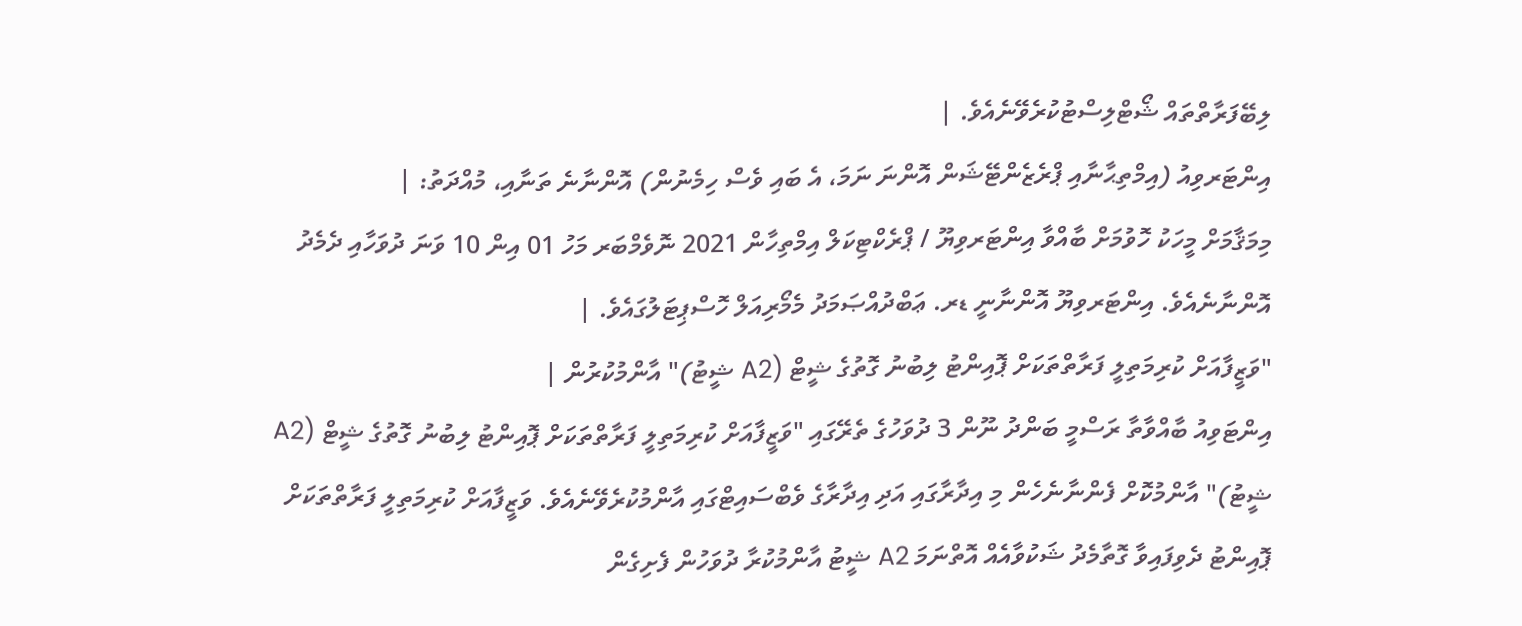ލިބޭފަރާތްތައް ޝޯޓްލިސްޓުކުރެވޭނެއެވެ. |
އިންޓަރވިއު (އިމްތިޙާނާއި ޕްރެޒެންޓޭޝަން އޮންނަ ނަމަ، އެ ބައި ވެސް ހިމެނުން) އޮންނާނެ ތަނާއި، މުއްދަތު: |
މިމަޤާމަށް މީހަކު ހޮވުމަށް ބާއްވާ އިންޓަރވިޔޫ / ޕްރެކްޓިކަލް އިމްތިހާން 2021 ނޮވެމްބަރ މަހު 01 އިން 10 ވަނަ ދުވަހާއި ދެމެދު އޮންނާނެއެވެ. އިންޓަރވިޔޫ އޮންނާނީ ޑރ. ޢަބްދުއްޞަމަދު މެމޯރިއަލް ހޮސްޕިޓަލުގައެވެ. |
"ވަޒީފާއަށް ކުރިމަތިލީ ފަރާތްތަކަށް ޕޮއިންޓު ލިބުނު ގޮތުގެ ޝީޓް (A2 ޝީޓު)" އާންމުކުރުން |
އިންޓަވިއު ބާއްވާތާ ރަސްމީ ބަންދު ނޫން 3 ދުވަހުގެ ތެރޭގައި "ވަޒީފާއަށް ކުރިމަތިލީ ފަރާތްތަކަށް ޕޮއިންޓު ލިބުނު ގޮތުގެ ޝީޓް (A2 ޝީޓު)" އާންމުކޮށް ފެންނާނެހެން މި އިދާރާގައި އަދި އިދާރާގެ ވެބްސައިޓްގައި އާންމުކުރެވޭނެއެވެ. ވަޒީފާއަށް ކުރިމަތިލީ ފަރާތްތަކަށް ޕޮއިންޓު ދެވިފައިވާ ގޮތާމެދު ޝަކުވާއެއް އޮތްނަމަ A2 ޝީޓު އާންމުކުރާ ދުވަހުން ފެށިގެން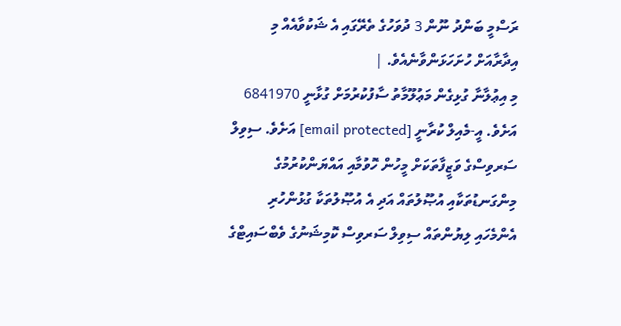ރަސްމީ ބަންދު ނޫން 3 ދުވަހުގެ ތެރޭގައި އެ ޝަކުވާއެއް މި އިދާރާއަށް ހުށަހަޅަންވާނެއެވެ. |
މި އިޢުލާނާ ގުޅިގެން މަޢުލޫމާތު ސާފުކުރުމަށް ގުޅާނީ 6841970 އަށެވެ. އީ-މެއިލް ކުރާނީ [email protected] އަށެވެ. ސިވިލް ސަރވިސްގެ ވަޒީފާތަކަށް މީހުން ހޮވުމާއި އައްޔަންކުރުމުގެ މިންގަނޑުތަކާއި އުޞޫލުތައް އަދި އެ އުޞޫލުތަކާ ގުޅުންހުރި އެންމެހައި ލިޔުންތައް ސިވިލް ސަރވިސް ކޮމިޝަނުގެ ވެބްސައިޓްގެ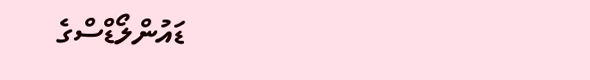ޑައުންލޯޑްސްގެ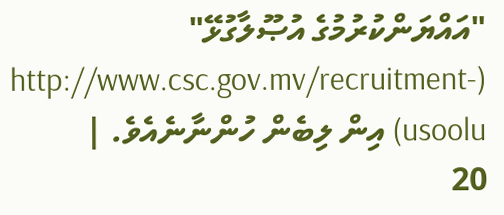"އައްޔަންކުރުމުގެ އުޞޫލާގުޅޭ" (http://www.csc.gov.mv/recruitment-usoolu) އިން ލިބެން ހުންނާނެއެވެ. |
20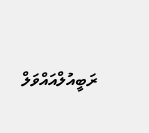ރަބީއުލްއައްވަލް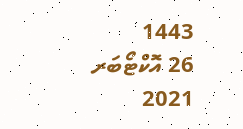1443
26 އޮކްޓޯބަރ 2021